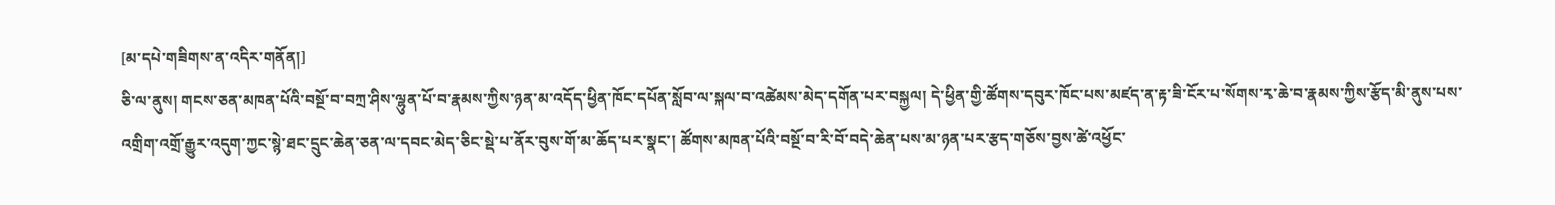[མ་དཔེ་གཟིགས་ན་འདིར་གནོན།]
ཅི་ལ་ནུས། གངས་ཅན་མཁན་པོའི་བསྔོ་བ་བཀྲ་ཤིས་ལྷུན་པོ་བ་རྣམས་ཀྱིས་ཉན་མ་འདོད་ཕྱིན་ཁོང་དཔོན་སློབ་ལ་སྐལ་བ་འཚེམས་མེད་དགོན་པར་བསྐྱལ། དེ་ཕྱིན་གྱི་ཚོགས་དབུར་ཁོང་པས་མཛད་ན་རྟ་ཟི་ངོར་པ་སོགས་རྭ་ཆེ་བ་རྣམས་ཀྱིས་རྩོད་མི་ནུས་པས་འགྲིག་འགྲོ་རྒྱུར་འདུག་ཀྱང་སྙེ་ཐང་དྲུང་ཆེན་ཅན་ལ་དབང་མེད་ཅིང་སྡེ་པ་ནོར་བུས་གོ་མ་ཆོད་པར་སྣང་། ཚོགས་མཁན་པོའི་བསྔོ་བ་རི་བོ་བདེ་ཆེན་པས་མ་ཉན་པར་རྩད་གཅོས་བྱས་ཚེ་འཕྱོང་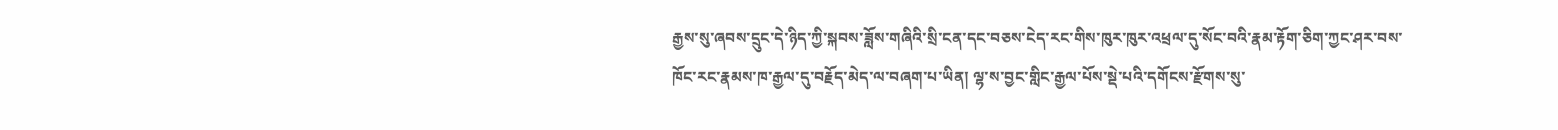རྒྱས་སུ་ཞབས་དྲུང་དེ་ཉིད་ཀྱི་སྐབས་ཟློས་གཞིའི་སྲི་ངན་དང་བཅས་ངེད་རང་གིས་ཁུར་ཁུར་འཕྲལ་དུ་སོང་བའི་རྣམ་རྟོག་ཅིག་ཀྱང་ཤར་བས་ཁོང་རང་རྣམས་ཁ་རྒྱལ་དུ་བརྗོད་མེད་ལ་བཞག་པ་ཡིན། ལྷ་ས་བྱང་གླིང་རྒྱལ་པོས་སྡེ་པའི་དགོངས་རྫོགས་སུ་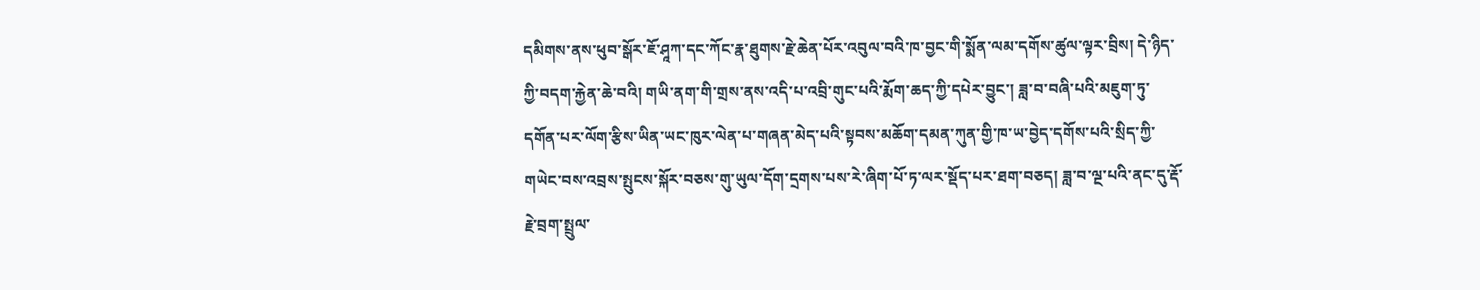དམིགས་ནས་ཕུབ་སྒོར་ཇོ་ཤཱཀ་དང་ཀོང་རྣ་ཐུགས་རྗེ་ཆེན་པོར་འབུལ་བའི་ཁ་བྱང་གི་སྨོན་ལམ་དགོས་ཚུལ་ལྟར་བྲིས། དེ་ཉིད་ཀྱི་བདག་རྐྱེན་ཆེ་བའི། གཡི་ནག་གི་གྲས་ནས་འདི་པ་འབྲི་གུང་པའི་རྨོག་ཆད་ཀྱི་དཔེར་བྱུང་། ཟླ་བ་བཞི་པའི་མཇུག་ཏུ་དགོན་པར་ལོག་རྩིས་ཡིན་ཡང་ཁུར་ལེན་པ་གཞན་མེད་པའི་སྟབས་མཆོག་དམན་ཀུན་གྱི་ཁ་ཡ་བྱེད་དགོས་པའི་སྲིད་ཀྱི་གཡེང་བས་འབྲས་སྤུངས་སྐོར་བཅས་གུ་ཡུལ་དོག་དྲགས་པས་རེ་ཞིག་པོ་ཏ་ལར་སྡོད་པར་ཐག་བཅད། ཟླ་བ་ལྔ་པའི་ནང་དུ་རྡོ་རྗེ་བྲག་སྤྲུལ་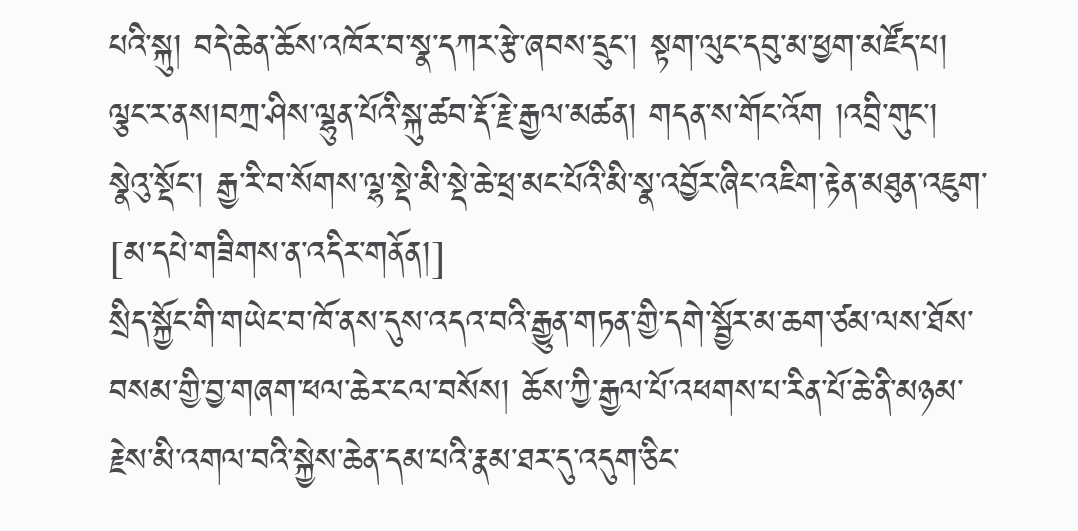པའི་སྐུ། བདེ་ཆེན་ཆོས་འཁོར་བ་སྣ་དཀར་རྩེ་ཞབས་དྲུང་། སྟག་ལུང་དབུ་མ་ཕྱག་མཛོད་པ། ལྕང་ར་ནས།བཀྲ་ཤིས་ལྷུན་པོའི་སྐུ་ཚབ་རྡོ་རྗེ་རྒྱལ་མཚན། གདན་ས་གོང་འོག །འབྲི་གུང་། སྣེའུ་སྡོང་། རྒྱ་རི་བ་སོགས་ལྷ་སྡེ་མི་སྡེ་ཆེ་ཕྲ་མང་པོའི་མི་སྣ་འབྱོར་ཞིང་འཇིག་རྟེན་མཐུན་འཇུག་
[མ་དཔེ་གཟིགས་ན་འདིར་གནོན།]
སྲིད་སྐྱོང་གི་གཡེང་བ་ཁོ་ནས་དུས་འདའ་བའི་རྒྱུན་གཏན་གྱི་དགེ་སྦྱོར་མ་ཆག་ཙམ་ལས་ཐོས་བསམ་གྱི་བྱ་གཞག་ཕལ་ཆེར་ངལ་བསོས། ཆོས་ཀྱི་རྒྱལ་པོ་འཕགས་པ་རིན་པོ་ཆེ་ནི་མཉམ་རྗེས་མི་འགལ་བའི་སྐྱེས་ཆེན་དམ་པའི་རྣམ་ཐར་དུ་འདུག་ཅིང་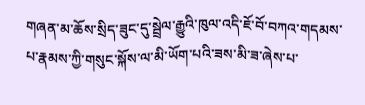གཞན་མ་ཆོས་སྲིད་ཟུང་དུ་སྦྲེལ་རྒྱུའི་ཁུལ་འདི་ཇོ་བོ་བཀའ་གདམས་པ་རྣམས་ཀྱི་གསུང་སྐོས་ལ་མི་ཡོག་པའི་ཟས་མི་ཟ་ཞེས་པ་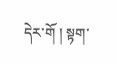དེར་གོ ། སྟག་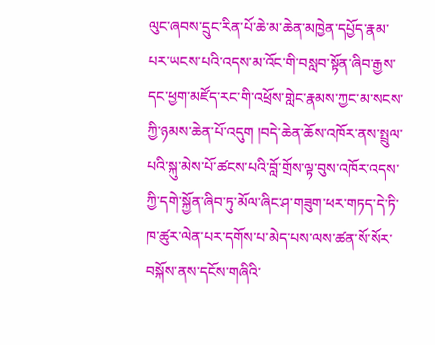ལུང་ཞབས་དྲུང་རིན་པོ་ཆེ་མ་ཆེན་མཁྱེན་དཔྱོད་རྣམ་པར་ཡངས་པའི་འདས་མ་འོང་གི་བསླབ་སྟོན་ཞིབ་རྒྱས་དང་ཕྱག་མཛོད་རང་གི་འཕྲོས་གླེང་རྣམས་ཀྱང་མ་སངས་ཀྱི་ཉམས་ཆེན་པོ་འདུག །བདེ་ཆེན་ཆོས་འཁོར་ནས་སྤྲུལ་པའི་སྐུ་མེས་པོ་ཚངས་པའི་བློ་གྲོས་ལྟ་བུས་འཁོར་འདས་ཀྱི་དགེ་སྐྱོན་ཞིབ་ཏུ་མོལ་ཞིང་ཤ་གཟུག་ཕར་གཏད་དེ་ཏི་ཁ་ཚུར་ལེན་པར་དགོས་པ་མེད་པས་ལས་ཚན་སོ་སོར་བསྐོས་ནས་དངོས་གཞིའི་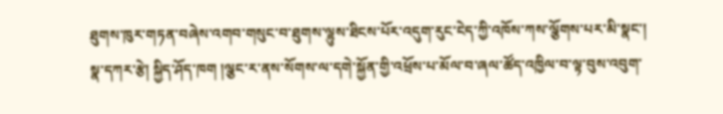ཐུགས་ཁུར་གཏན་བཞེས་འགབ་གསུང་བ་ཐུགས་ལྷུས་ཐིངས་པོར་འདུག་རུང་ངེད་ཀྱི་འཁོས་ཀས་ལྕོགས་པར་མི་སྣང་། སྣ་དཀར་རྩེ། སྐྱིད་ཤོད་ཁག །ལྕང་ར་ནས་སོགས་ལ་དགེ་སྐྱོན་གྱི་འཕྲོས་པ་མོལ་བ་ཞལ་ཚོད་འཁྱིལ་བ་ལྟ་བུས་འབུག་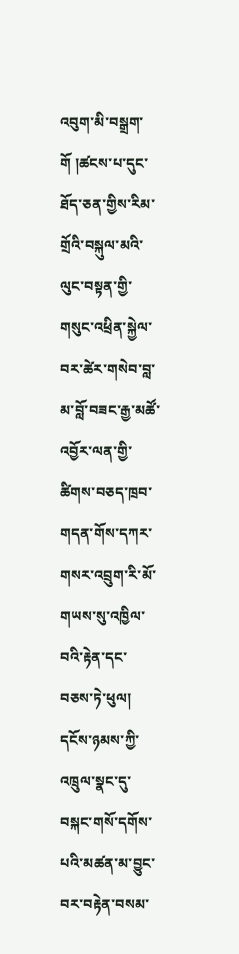འབུག་མི་བསྒྲག་གོ །ཚངས་པ་དུང་ཐོད་ཅན་གྱིས་རིམ་གྲོའི་བསྐུལ་མའི་ལུང་བསྟན་གྱི་གསུང་འཕྲིན་སྐྱེལ་བར་ཚེར་གསེབ་བླ་མ་བློ་བཟང་རྒྱ་མཚོ་འབྱོར་ལན་གྱི་ཚིགས་བཅད་ཁྲབ་གདན་གོས་དཀར་གསར་འབྲུག་རི་མོ་གཡས་སུ་འཁྱིལ་བའི་རྟེན་དང་བཅས་ཏེ་ཕུལ། དངོས་ཉམས་ཀྱི་འཁྲུལ་སྣང་དུ་བསྐང་གསོ་དགོས་པའི་མཚན་མ་བྱུང་བར་བརྟེན་བསམ་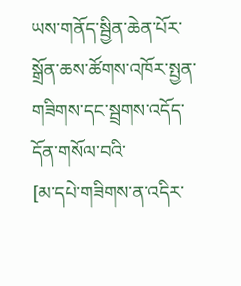ཡས་གནོད་སྦྱིན་ཆེན་པོར་སྒྲོན་ཆས་ཚོགས་འཁོར་སྤྱན་གཟིགས་དང་སྦྲགས་འདོད་དོན་གསོལ་བའི་
[མ་དཔེ་གཟིགས་ན་འདིར་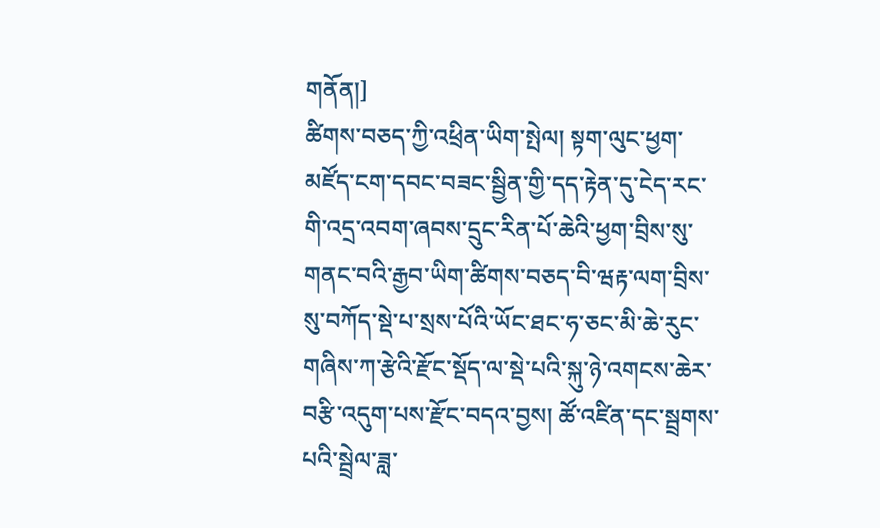གནོན།]
ཚིགས་བཅད་ཀྱི་འཕྲིན་ཡིག་སྤེལ། སྟག་ལུང་ཕྱག་མཛོད་ངག་དབང་བཟང་སྦྱིན་གྱི་དད་རྟེན་དུ་ངེད་རང་གི་འདྲ་འབག་ཞབས་དྲུང་རིན་པོ་ཆེའི་ཕྱག་བྲིས་སུ་གནང་བའི་རྒྱབ་ཡིག་ཚིགས་བཅད་བི་ཝརྟ་ལག་བྲིས་སུ་བཀོད་སྡེ་པ་སྲས་པོའི་ཡོང་ཐང་ཧ་ཅང་མི་ཆེ་རུང་གཞིས་ཀ་རྩེའི་རྫོང་སྡོད་ལ་སྡེ་པའི་སྐུ་ཉེ་འགངས་ཆེར་བརྩི་འདུག་པས་རྫོང་བདའ་བྱས། ཚོ་འཛིན་དང་སྦྲགས་པའི་སྦྲེལ་ཟླ་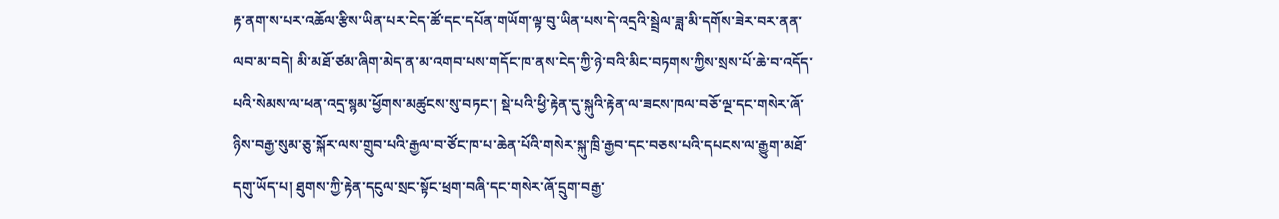རྟ་ནག་ས་པར་འཆོལ་རྩིས་ཡིན་པར་ངེད་ཚོ་དང་དཔོན་གཡོག་ལྟ་བུ་ཡིན་པས་དེ་འདྲའི་སྦྲེལ་ཟླ་མི་དགོས་ཟེར་བར་ནན་ལབ་མ་བདེ། མི་མཐོ་ཙམ་ཞིག་མེད་ན་མ་འགབ་པས་གདོང་ཁ་ནས་ངེད་ཀྱི་ཉེ་བའི་མིང་བཏགས་ཀྱིས་སྲས་པོ་ཆེ་བ་འདོད་པའི་སེམས་ལ་ཕན་འདྲ་སྙམ་ཕྱོགས་མཚུངས་སུ་བཏང་། སྡེ་པའི་ཕྱི་རྟེན་དུ་སྐུའི་རྟེན་ལ་ཟངས་ཁལ་བཅོ་ལྔ་དང་གསེར་ཞོ་ཉིས་བརྒྱ་སུམ་ཅུ་སྐོར་ལས་གྲུབ་པའི་རྒྱལ་བ་ཙོང་ཁ་པ་ཆེན་པོའི་གསེར་སྐུ་ཁྲི་རྒྱབ་དང་བཅས་པའི་དཔངས་ལ་རྒྱུག་མཐོ་དགུ་ཡོད་པ། ཐུགས་ཀྱི་རྟེན་དངུལ་སྲང་སྟོང་ཕྲག་བཞི་དང་གསེར་ཞོ་དྲུག་བརྒྱ་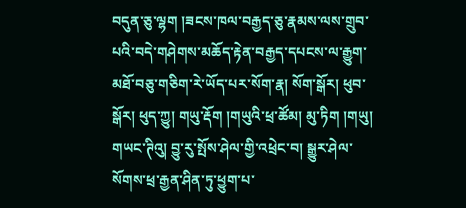བདུན་ཅུ་ལྷག །ཟངས་ཁལ་བརྒྱད་ཅུ་རྣམས་ལས་གྲུབ་པའི་བདེ་གཤེགས་མཆོད་རྟེན་བརྒྱད་དཔངས་ལ་རྒྱུག་མཐོ་བཅུ་གཅིག་རེ་ཡོད་པར་སོག་རྣ། སོག་སྒོར། ཕུབ་སྒོར། ཕུད་ཀྱུ། གཡུ་རྡོག །གཡུའི་ཕྲ་ཚོམ། མུ་ཏིག །གཡུ། གཡང་ཊིའུ། བྱུ་རུ་སྤོས་ཤེལ་གྱི་འཕྲེང་བ། སྒྱུར་ཤེལ་སོགས་ཕྲ་རྒྱན་ཤིན་ཏུ་ཕྱུག་པ་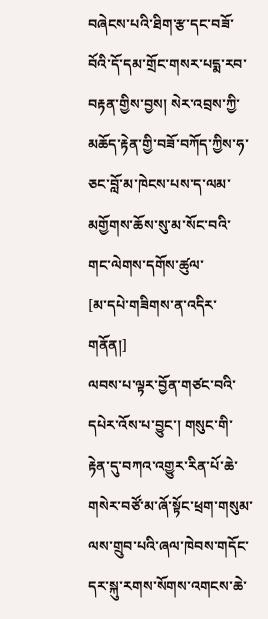བཞེངས་པའི་ཐིག་རྩ་དང་བཟོ་བོའི་དོ་དམ་གྲོང་གསར་པདྨ་རབ་བརྟན་གྱིས་བྱས། སེར་འབྲས་ཀྱི་མཆོད་རྟེན་གྱི་བཟོ་བཀོད་ཀྱིས་ཧ་ཅང་བློ་མ་ཁེངས་པས་ད་ལམ་མགྱོགས་ཆོས་སུ་མ་སོང་བའི་གང་ལེགས་དགོས་ཚུལ་
[མ་དཔེ་གཟིགས་ན་འདིར་གནོན།]
ལབས་པ་ལྟར་བྱོན་གཙང་བའི་དཔེར་འོས་པ་བྱུང་། གསུང་གི་རྟེན་དུ་བཀའ་འགྱུར་རིན་པོ་ཆེ་གསེར་བཙོ་མ་ཞོ་སྟོང་ཕྲག་གསུམ་ལས་གྲུབ་པའི་ཞལ་ཁེབས་གདོང་དར་སྐུ་རགས་སོགས་འགངས་ཆེ་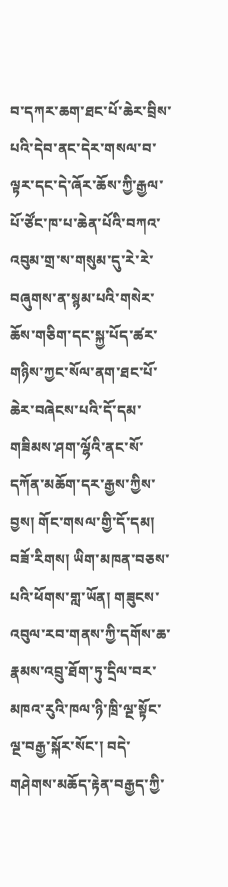བ་དཀར་ཆག་ཐང་པོ་ཆེར་བྲིས་པའི་དེབ་ནང་དེར་གསལ་བ་ལྟར་དང་དེ་ཞོར་ཆོས་ཀྱི་རྒྱལ་པོ་ཙོང་ཁ་པ་ཆེན་པོའི་བཀའ་འབུམ་གྲ་ས་གསུམ་དུ་རེ་རེ་བཞུགས་ན་སྙམ་པའི་གསེར་ཆོས་གཅིག་དང་སྐྱ་པོད་ཚར་གཉིས་ཀྱང་སོལ་ནག་ཐང་པོ་ཆེར་བཞེངས་པའི་དོ་དམ་གཟིམས་ཤག་ལྷོའི་ནང་སོ་དཀོན་མཆོག་དར་རྒྱས་ཀྱིས་བྱས། གོང་གསལ་གྱི་དོ་དམ། བཟོ་རིགས། ཡིག་མཁན་བཅས་པའི་ཕོགས་གླ་ཡོན། གཟུངས་འབུལ་རབ་གནས་ཀྱི་དགོས་ཆ་རྣམས་འབྲུ་ཐོག་ཏུ་དྲིལ་བར་མཁའ་རུའི་ཁལ་ཉི་ཁྲི་ལྔ་སྟོང་ལྔ་བརྒྱ་སྐོར་སོང་། བདེ་གཤེགས་མཆོད་རྟེན་བརྒྱད་ཀྱི་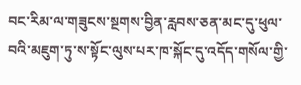བང་རིམ་ལ་གཟུངས་སྔགས་བྱིན་རླབས་ཅན་མང་དུ་ཕུལ་བའི་མཇུག་ཏུ་ས་སྟོང་ལུས་པར་ཁ་སྐོང་དུ་འདོད་གསོལ་གྱི་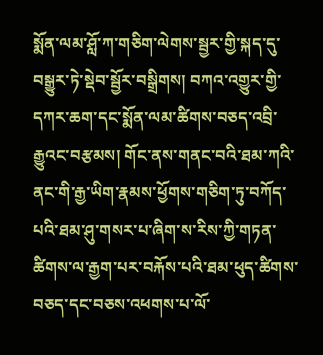སྨོན་ལམ་ཤློ་ཀ་གཅིག་ལེགས་སྦྱར་གྱི་སྐད་དུ་བསྒྱུར་ཏེ་སྡེབ་སྦྱོར་བསྒྲིགས། བཀའ་འགྱུར་གྱི་དཀར་ཆག་དང་སྨོན་ལམ་ཚིགས་བཅད་འབྲི་རྒྱུའང་བརྩམས། གོང་ནས་གནང་བའི་ཐམ་ཀའི་ནང་གི་རྒྱ་ཡིག་རྣམས་ཕྱོགས་གཅིག་ཏུ་བཀོད་པའི་ཐམ་ཤུ་གསར་པ་ཞིག་ས་རིས་ཀྱི་གཏན་ཚིགས་ལ་རྒྱག་པར་བརྐོས་པའི་ཐམ་ཕུད་ཚིགས་བཅད་དང་བཅས་འཕགས་པ་ལོ་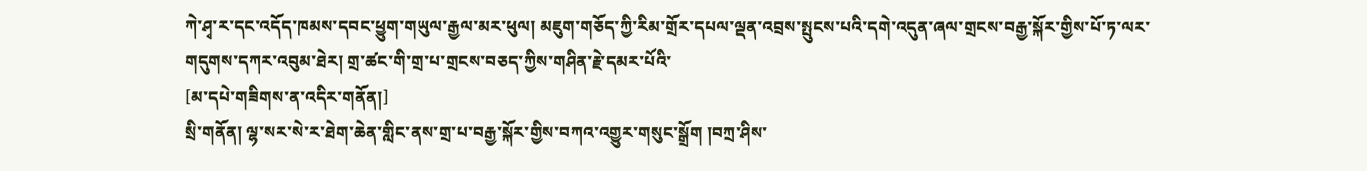ཀེ་ཤྭ་ར་དང་འདོད་ཁམས་དབང་ཕྱུག་གཡུལ་རྒྱལ་མར་ཕུལ། མཇུག་གཅོད་ཀྱི་རིམ་གྲོར་དཔལ་ལྡན་འབྲས་སྤུངས་པའི་དགེ་འདུན་ཞལ་གྲངས་བརྒྱ་སྐོར་གྱིས་པོ་ཏ་ལར་གདུགས་དཀར་འབུམ་ཐེར། གྲ་ཚང་གི་གྲ་པ་གྲངས་བཅད་ཀྱིས་གཤིན་རྗེ་དམར་པོའི་
[མ་དཔེ་གཟིགས་ན་འདིར་གནོན།]
སྲི་གནོན། ལྷ་སར་སེ་ར་ཐེག་ཆེན་གླིང་ནས་གྲ་པ་བརྒྱ་སྐོར་གྱིས་བཀའ་འགྱུར་གསུང་སྒྲོག །བཀྲ་ཤིས་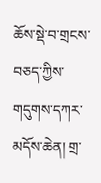ཆོས་སྡེ་བ་གྲངས་བཅད་ཀྱིས་གདུགས་དཀར་མདོས་ཆེན། གྲ་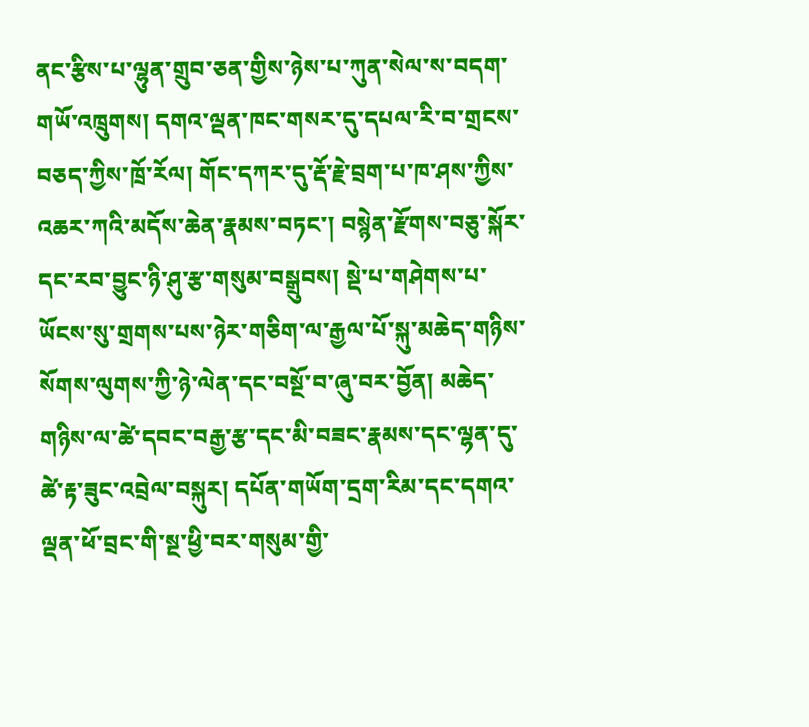ནང་རྩིས་པ་ལྷུན་གྲུབ་ཅན་གྱིས་ཉེས་པ་ཀུན་སེལ་ས་བདག་གཡོ་འཁྲུགས། དགའ་ལྡན་ཁང་གསར་དུ་དཔལ་རི་བ་གྲངས་བཅད་ཀྱིས་ཁྲོ་རོལ། གོང་དཀར་དུ་རྡོ་རྗེ་བྲག་པ་ཁ་ཤས་ཀྱིས་འཆར་ཀའི་མདོས་ཆེན་རྣམས་བཏང་། བསྙེན་རྫོགས་བཅུ་སྐོར་དང་རབ་བྱུང་ཉི་ཤུ་རྩ་གསུམ་བསྒྲུབས། སྡེ་པ་གཤེགས་པ་ཡོངས་སུ་གྲགས་པས་ཉེར་གཅིག་ལ་རྒྱལ་པོ་སྐུ་མཆེད་གཉིས་སོགས་ལུགས་ཀྱི་ཉེ་ལེན་དང་བསྔོ་བ་ཞུ་བར་བྱོན། མཆེད་གཉིས་ལ་ཚེ་དབང་བརྒྱ་རྩ་དང་མི་བཟང་རྣམས་དང་ལྷན་དུ་ཚེ་རྟ་ཟུང་འབྲེལ་བསྐུར། དཔོན་གཡོག་དྲག་རིམ་དང་དགའ་ལྡན་ཕོ་བྲང་གི་སྔ་ཕྱི་བར་གསུམ་གྱི་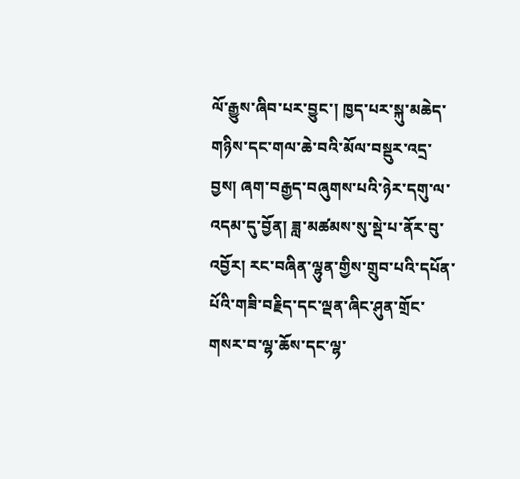ལོ་རྒྱུས་ཞིབ་པར་བྱུང་། ཁྱད་པར་སྐུ་མཆེད་གཉིས་དང་གལ་ཆེ་བའི་མོལ་བསྡུར་འདྲ་བྱས། ཞག་བརྒྱད་བཞུགས་པའི་ཉེར་དགུ་ལ་འདམ་དུ་བྱོན། ཟླ་མཚམས་སུ་སྡེ་པ་ནོར་བུ་འབྱོར། རང་བཞིན་ལྷུན་གྱིས་གྲུབ་པའི་དཔོན་པོའི་གཟི་བརྗིད་དང་ལྡན་ཞིང་ཤུན་གྲོང་གསར་བ་ལྷ་ཆོས་དང་ལྷ་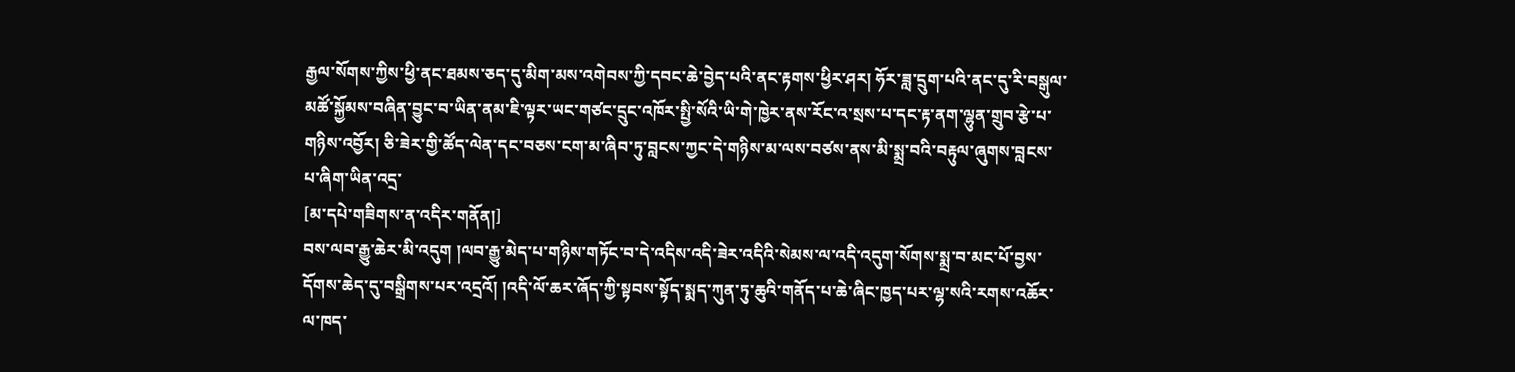རྒྱལ་སོགས་ཀྱིས་ཕྱི་ནང་ཐམས་ཅད་དུ་མིག་མས་འགེབས་ཀྱི་དབང་ཆེ་བྱེད་པའི་ནང་རྟགས་ཕྱིར་ཤར། ཧོར་ཟླ་དྲུག་པའི་ནང་དུ་རི་བསྒུལ་མཚོ་སྐྱོམས་བཞིན་བྱུང་བ་ཡིན་ནམ་ཇི་ལྟར་ཡང་གཙང་དྲུང་འཁོར་སྤྱི་སོའི་ཡི་གེ་ཁྱེར་ནས་རོང་འ་སྲས་པ་དང་རྟ་ནག་ལྷུན་གྲུབ་རྩེ་པ་གཉིས་འབྱོར། ཅི་ཟེར་གྱི་ཚོད་ལེན་དང་བཅས་ངག་མ་ཞིབ་ཏུ་བླངས་ཀྱང་དེ་གཉིས་མ་ལས་བཙས་ནས་མི་སྨྲ་བའི་བརྟུལ་ཞུགས་བླངས་པ་ཞིག་ཡིན་འདྲ་
[མ་དཔེ་གཟིགས་ན་འདིར་གནོན།]
བས་ལབ་རྒྱུ་ཆེར་མི་འདུག །ལབ་རྒྱུ་མེད་པ་གཉིས་གཏོང་བ་དེ་འདིས་འདི་ཟེར་འདིའི་སེམས་ལ་འདི་འདུག་སོགས་སྨྲ་བ་མང་པོ་བྱས་དོགས་ཆེད་དུ་བསྒྲིགས་པར་འདྲའོ། །འདི་ལོ་ཆར་ཞོད་ཀྱི་སྟབས་སྟོད་སྨད་ཀུན་ཏུ་ཆུའི་གནོད་པ་ཆེ་ཞིང་ཁྱད་པར་ལྷ་སའི་རགས་འཆོར་ལ་ཁད་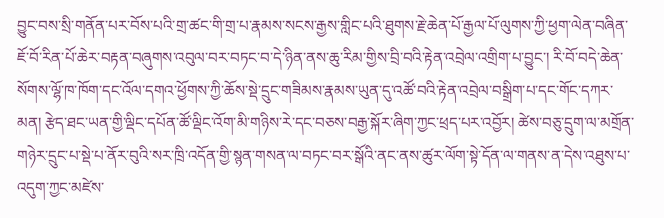བྱུང་བས་སྲི་གནོན་པར་བོས་པའི་གྲ་ཚང་གི་གྲ་པ་རྣམས་སངས་རྒྱས་གླིང་པའི་ཐུགས་རྗེ་ཆེན་པོ་རྒྱལ་པོ་ལུགས་ཀྱི་ཕྱག་ལེན་བཞིན་ཇོ་བོ་རིན་པོ་ཆེར་བརྟན་བཞུགས་འབུལ་བར་བཏང་བ་དེ་ཉིན་ནས་ཆུ་རིམ་གྱིས་བྲི་བའི་རྟེན་འབྲེལ་འགྲིག་པ་བྱུང་། རི་བོ་བདེ་ཆེན་སོགས་ལྷོ་ཁ་ཁོག་དང་འོལ་དགའ་ཕྱོགས་ཀྱི་ཆོས་སྡེ་དྲུང་གཟིམས་རྣམས་ཡུན་དུ་འཚོ་བའི་རྟེན་འབྲེལ་བསྒྲིག་པ་དང་གོང་དཀར་མན། རྩེད་ཐང་ཡན་གྱི་ལྡིང་དཔོན་ཚོ་ལྡིང་འོག་མི་གཉིས་རེ་དང་བཅས་བརྒྱ་སྐོར་ཞིག་ཀྱང་ཕྲད་པར་འབྱོར། ཚེས་བཅུ་དྲུག་ལ་མགྲོན་གཉེར་དྲུང་པ་སྡེ་པ་ནོར་བུའི་སར་ཁྲི་འདོན་གྱི་སྙན་གསན་ལ་བཏང་བར་སྒོའི་ནང་ནས་ཚུར་ལོག་སྟེ་དོན་ལ་གནས་ན་དེས་འཐུས་པ་འདུག་ཀྱང་མཛེས་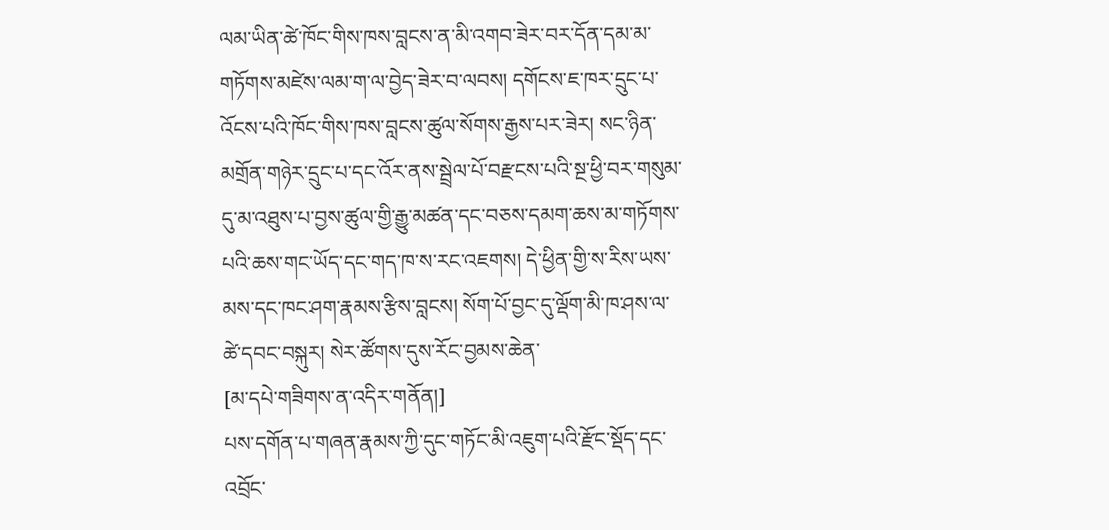ལམ་ཡིན་ཚེ་ཁོང་གིས་ཁས་བླངས་ན་མི་འགབ་ཟེར་བར་དོན་དམ་མ་གཏོགས་མཛེས་ལམ་ག་ལ་བྱེད་ཟེར་བ་ལབས། དགོངས་ཇ་ཁར་དྲུང་པ་འོངས་པའི་ཁོང་གིས་ཁས་བླངས་ཚུལ་སོགས་རྒྱས་པར་ཟེར། སང་ཉིན་མགྲོན་གཉེར་དྲུང་པ་དང་འོར་ནས་སྦྲེལ་པོ་བརྫངས་པའི་སྔ་ཕྱི་བར་གསུམ་དུ་མ་འཐུས་པ་བྱས་ཚུལ་གྱི་རྒྱུ་མཚན་དང་བཅས་དམག་ཆས་མ་གཏོགས་པའི་ཆས་གང་ཡོད་དང་གད་ཁ་ས་རང་འཇགས། དེ་ཕྱིན་གྱི་ས་རིས་ཡས་མས་དང་ཁང་ཤག་རྣམས་རྩིས་བླངས། སོག་པོ་བྱང་དུ་ལྡོག་མི་ཁ་ཤས་ལ་ཚེ་དབང་བསྐུར། སེར་ཚོགས་དུས་རོང་བྱམས་ཆེན་
[མ་དཔེ་གཟིགས་ན་འདིར་གནོན།]
པས་དགོན་པ་གཞན་རྣམས་ཀྱི་དུང་གཏོང་མི་འཇུག་པའི་རྫོང་སྡོད་དང་འབྲོང་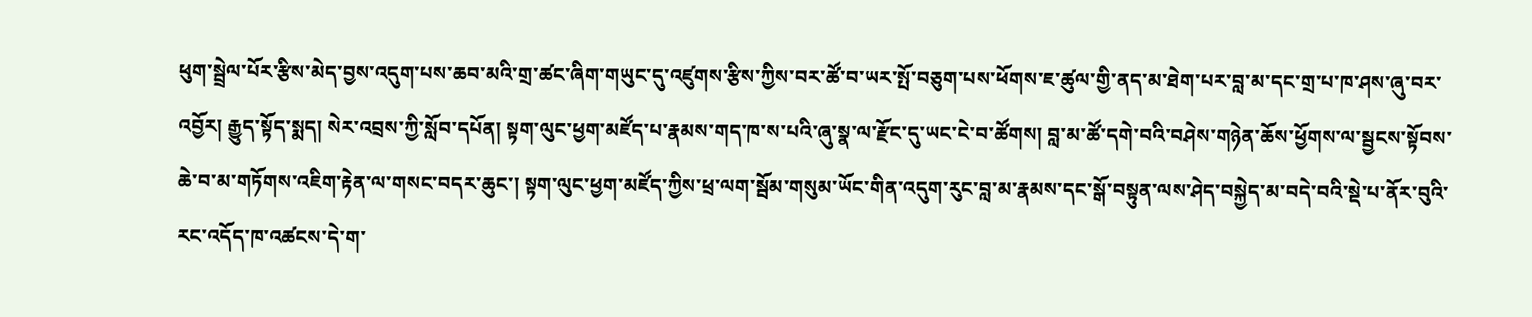ཕུག་སྦྲེལ་པོར་རྩིས་མེད་བྱས་འདུག་པས་ཆབ་མའི་གྲ་ཚང་ཞིག་གཡུང་དུ་འཛུགས་རྩིས་ཀྱིས་བར་ཚོ་བ་ཡར་སྤོ་བཅུག་པས་ཕོགས་ཇ་ཚུལ་གྱི་ནད་མ་ཐེག་པར་བླ་མ་དང་གྲ་པ་ཁ་ཤས་ཞུ་བར་འབྱོར། རྒྱུད་སྟོད་སྨད། སེར་འབྲས་ཀྱི་སློབ་དཔོན། སྟག་ལུང་ཕྱག་མཛོད་པ་རྣམས་གད་ཁ་ས་པའི་ཞུ་སྣ་ལ་རྫོང་དུ་ཡང་ངེ་བ་ཚོགས། བླ་མ་ཚོ་དགེ་བའི་བཤེས་གཉེན་ཆོས་ཕྱོགས་ལ་སྦྱངས་སྟོབས་ཆེ་བ་མ་གཏོགས་འཇིག་རྟེན་ལ་གསང་བདར་ཆུང་། སྟག་ལུང་ཕྱག་མཛོད་ཀྱིས་ཕྲ་ལག་སྦོམ་གསུམ་ཡོང་གིན་འདུག་རུང་བླ་མ་རྣམས་དང་སྒོ་བསྟུན་ལས་ཤེད་བསྐྱེད་མ་བདེ་བའི་སྡེ་པ་ནོར་བུའི་རང་འདོད་ཁ་འཚངས་དེ་ག་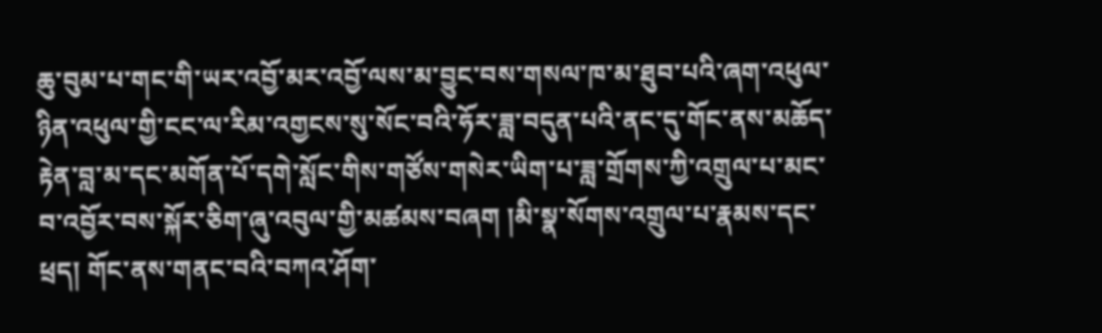ཆུ་བུམ་པ་གང་གི་ཡར་འབྱོ་མར་འབྱོ་ལས་མ་བྱུང་བས་གསལ་ཁ་མ་ཐུབ་པའི་ཞག་འཕུལ་ཉིན་འཕུལ་གྱི་ངང་ལ་རིམ་འགྱངས་སུ་སོང་བའི་ཧོར་ཟླ་བདུན་པའི་ནང་དུ་གོང་ནས་མཆོད་རྟེན་བླ་མ་དང་མགོན་པོ་དགེ་སློང་གིས་གཙོས་གསེར་ཡིག་པ་ཟླ་གྲོགས་ཀྱི་འགྲུལ་པ་མང་བ་འབྱོར་བས་སྐོར་ཅིག་ཞུ་འབུལ་གྱི་མཚམས་བཞག །མི་སྣ་སོགས་འགྲུལ་པ་རྣམས་དང་ཕྲད། གོང་ནས་གནང་བའི་བཀའ་ཤོག་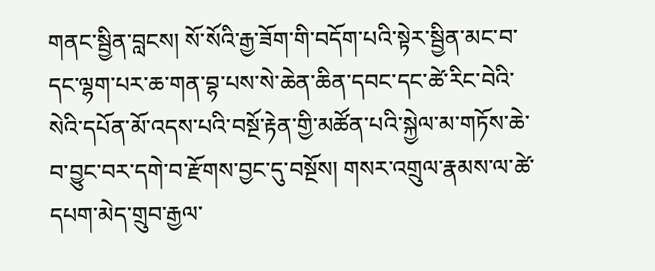གནང་སྦྱིན་བླངས། སོ་སོའི་རྒྱ་ཟོག་གི་བདོག་པའི་སྟེར་སྦྱིན་མང་བ་དང་ལྷག་པར་ཆ་གན་བྷ་པས་སེ་ཆེན་ཆིན་དབང་དང་ཚེ་རིང་བེའི་སེའི་དཔོན་མོ་འདས་པའི་བསྔོ་རྟེན་གྱི་མཚོན་པའི་སྐྱེལ་མ་གཏོས་ཆེ་བ་བྱུང་བར་དགེ་བ་རྫོགས་བྱང་དུ་བསྔོས། གསར་འགྲུལ་རྣམས་ལ་ཚེ་དཔག་མེད་གྲུབ་རྒྱལ་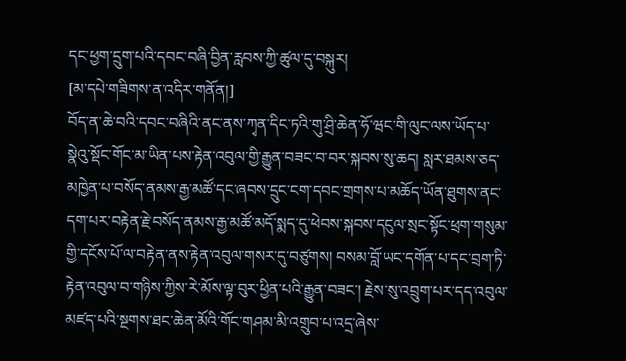དང་ཕྱག་དྲུག་པའི་དབང་བཞི་བྱིན་རླབས་ཀྱི་ཚུལ་དུ་བསྐུར།
[མ་དཔེ་གཟིགས་ན་འདིར་གནོན།]
བོད་ན་ཆེ་བའི་དབང་བཞིའི་ནང་ནས་ཀྭན་དིང་ཏའི་གུ་ཤྲི་ཆེན་ཧོ་ཝང་གི་ལུང་ལས་ཡོད་པ་སྣེའུ་སྡོང་གོང་མ་ཡིན་པས་རྟེན་འབུལ་གྱི་རྒྱུན་བཟང་བ་བར་སྐབས་སུ་ཆད། སླར་ཐམས་ཅད་མཁྱེན་པ་བསོད་ནམས་རྒྱ་མཚོ་དང་ཞབས་དྲུང་ངག་དབང་གྲགས་པ་མཆོད་ཡོན་ཐུགས་ནང་དག་པར་བརྟེན་རྗེ་བསོད་ནམས་རྒྱ་མཚོ་མདོ་སྨད་དུ་ཕེབས་སྐབས་དངུལ་སྲང་སྟོང་ཕྲག་གསུམ་གྱི་དངོས་པོ་ལ་བརྟེན་ནས་རྟེན་འབུལ་གསར་དུ་བཙུགས། བསམ་བློ་ཡང་དགོན་པ་དང་བྲག་ཏི་རྟེན་འབུལ་བ་གཉིས་ཀྱིས་རེ་མོས་ལྟ་བུར་ཕྱིན་པའི་རྒྱུན་བཟང་། རྗེས་སུ་འབྲུག་པར་དད་འབུལ་མཛད་པའི་སྔགས་ཐང་ཆེན་མོའི་གོང་གཤམ་མི་འགྲུབ་པ་འདྲ་ཞེས་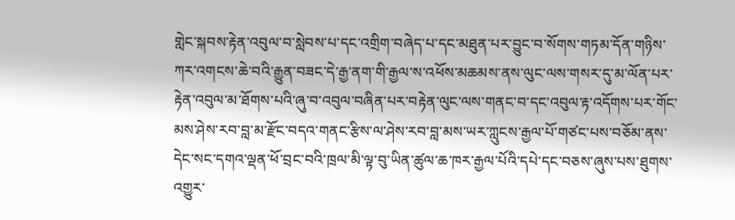གླེང་སྐབས་རྟེན་འབུལ་བ་སླེབས་པ་དང་འགྲིག་བཞེད་པ་དང་མཐུན་པར་བྱུང་བ་སོགས་གཏམ་དོན་གཉིས་ཀར་འགངས་ཆེ་བའི་རྒྱུན་བཟང་དེ་རྒྱ་ནག་གི་རྒྱལ་ས་འཕོས་མཆམས་ནས་ལུང་ལས་གསར་དུ་མ་ལོན་པར་རྟེན་འབུལ་མ་ཐོགས་པའི་ཞུ་བ་འབུལ་བཞིན་པར་བརྟེན་ལུང་ལས་གནང་བ་དང་འབུལ་རྟ་འདོགས་པར་གོང་མས་ཤེས་རབ་བླ་མ་རྫོང་བདའ་གནང་རྩིས་ལ་ཤེས་རབ་བླ་མས་ཡར་ཀླུངས་རྒྱལ་པོ་གཙང་པས་བཅོམ་ནས་དེང་སང་དགའ་ལྡན་ཕོ་བྲང་བའི་ཁྲལ་མི་ལྟ་བུ་ཡིན་ཚུལ་ཆ་ཁར་རྒྱལ་པོའི་དཔེ་དང་བཅས་ཞུས་པས་ཐུགས་འགྱུར་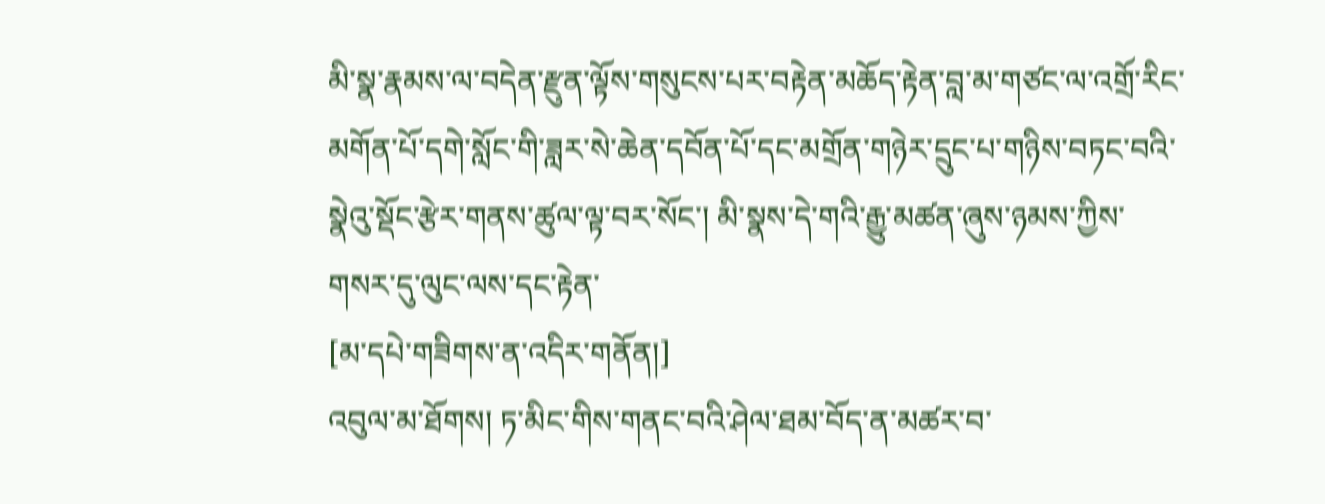མི་སྣ་རྣམས་ལ་བདེན་རྫུན་ལྟོས་གསུངས་པར་བརྟེན་མཆོད་རྟེན་བླ་མ་གཙང་ལ་འགྲོ་རིང་མགོན་པོ་དགེ་སློང་གི་ཟླར་སེ་ཆེན་དབོན་པོ་དང་མགྲོན་གཉེར་དྲུང་པ་གཉིས་བཏང་བའི་སྣེའུ་སྡོང་རྩེར་གནས་ཚུལ་ལྟ་བར་སོང་། མི་སྣས་དེ་གའི་རྒྱུ་མཚན་ཞུས་ཉམས་ཀྱིས་གསར་དུ་ལུང་ལས་དང་རྟེན་
[མ་དཔེ་གཟིགས་ན་འདིར་གནོན།]
འབུལ་མ་ཐོགས། ཏ་མིང་གིས་གནང་བའི་ཤེལ་ཐམ་བོད་ན་མཚར་བ་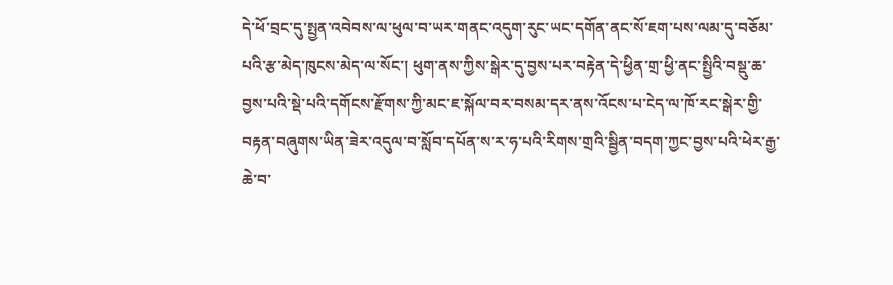དེ་ཕོ་བྲང་དུ་སྤྱན་འབེབས་ལ་ཕུལ་བ་ཡར་གནང་འདུག་རུང་ཡང་དགོན་ནང་སོ་ཇག་པས་ལམ་དུ་བཅོམ་པའི་རྩ་མེད་ཁུངས་མེད་ལ་སོང་། ཕུག་ནས་ཀྱིས་སྒེར་དུ་བྱས་པར་བརྟེན་དེ་ཕྱིན་གྲ་ཕྱི་ནང་སྤྱིའི་བསྡུ་ཆ་བྱས་པའི་སྡེ་པའི་དགོངས་རྫོགས་ཀྱི་མང་ཇ་སྐོལ་བར་བསམ་དར་ནས་འོངས་པ་ངེད་ལ་ཁོ་རང་སྒེར་གྱི་བརྟན་བཞུགས་ཡིན་ཟེར་འདུལ་བ་སློབ་དཔོན་ས་ར་ཧ་པའི་རིགས་གྲའི་སྦྱིན་བདག་ཀྱང་བྱས་པའི་ཕེར་རྒྱ་ཆེ་བ་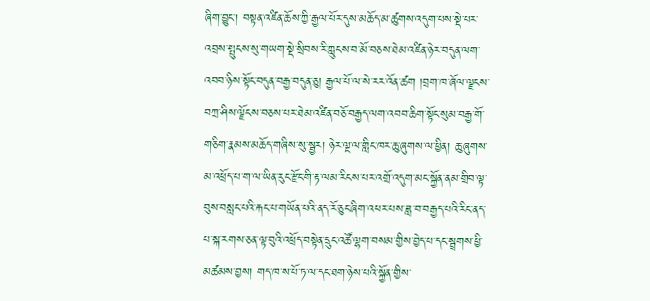ཞིག་བྱུང་། བསྟན་འཛིན་ཆོས་ཀྱི་རྒྱལ་པོར་དུས་མཆོད་མ་ཚུགས་འདུག་པས་སྡེ་པར་འབྲས་སྤུངས་སུ་གཡག་སྡེ་སྲིབས་རི་ཀླུངས་བ་མོ་བཅས་ཐེམ་འཛིན་ཉེར་བདུན་ལག་འབབ་ཉིས་སྟོང་བདུན་བརྒྱ་བདུན་ཅུ། རྒྱལ་པོ་ལ་སེ་རར་འོན་ཚག །བྲག་ཁ་ཞོལ་ལྗངས་བཀྲ་ཤིས་ལྗོངས་བཅས་པར་ཐེམ་འཛིན་བཅོ་བརྒྱད་ལག་འབབ་ཆིག་སྟོང་སུམ་བརྒྱ་གོ་གཅིག་རྣམས་མཆོད་གཞིས་སུ་སྦྱར། ཉེར་ལྔ་ལ་གླིང་ཁར་ཆུ་ཞུགས་ལ་ཕྱིན། ཆུ་ཞུགས་མ་འཕྲོད་པ་ག་ལ་ཡིན་རུང་རྫོང་གི་རྟ་ལམ་རིངས་པར་འགྲོ་འདུག་མང་སྐྱོན་ནམ་གྲིབ་ལྟ་བུས་བསླང་པའི་རྐང་པ་གཡོན་པའི་ནད་རོ་ཅུང་ཞིག་འཕར་པས་ཟླ་བ་བརྒྱད་པའི་རིང་ནད་པ་སྐ་རགས་ཅན་ལྟ་བུའི་འཕྲོད་བསྟེན་དྲུང་འཚོ་ལྷག་བསམ་གྱིས་བྱེད་པ་དང་སྦྲགས་ཕྱི་མཚམས་བྱས། གད་ཁ་ས་པོ་ཏ་ལ་དང་ཐག་ཉེས་པའི་སྐྱོན་གྱིས་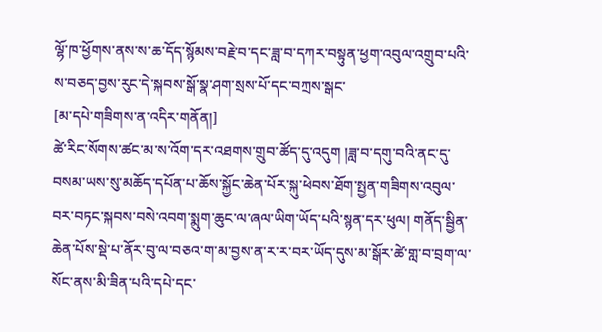ལྷོ་ཁ་ཕྱོགས་ནས་ས་ཆ་དོད་སྙོམས་བརྗེ་བ་དང་ཟླ་བ་དཀར་བསྟུན་ཕྱག་འབུལ་འགྲུབ་པའི་ས་བཅད་བྱས་རུང་དེ་སྐབས་སྒོ་སྣ་ཤག་སྲས་པོ་དང་བཀྲས་སྒང་
[མ་དཔེ་གཟིགས་ན་འདིར་གནོན།]
ཚེ་རིང་སོགས་ཚང་མ་ས་འོག་དར་འཐགས་གྲུབ་ཚོད་དུ་འདུག །ཟླ་བ་དགུ་བའི་ནང་དུ་བསམ་ཡས་སུ་མཆོད་དཔོན་པ་ཆོས་སྐྱོང་ཆེན་པོར་སྐུ་ཕེབས་ཐོག་སྤྱན་གཟིགས་འབུལ་བར་བཏང་སྐབས་བསེ་འབག་སྨུག་ཆུང་ལ་ཞལ་ཡིག་ཡོད་པའི་སྙན་དར་ཕུལ། གནོད་སྦྱིན་ཆེན་པོས་སྡེ་པ་ནོར་བུ་ལ་བཅའ་ག་མ་བྱས་ན་ར་ར་བར་ཡོད་དུས་མ་སྒོར་ཚེ་གླ་བ་བྲག་ལ་སོང་ནས་མི་ཟིན་པའི་དཔེ་དང་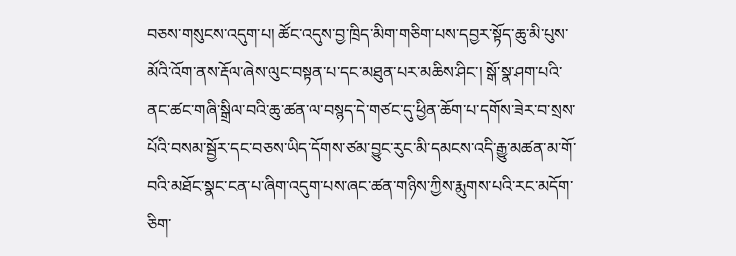བཅས་གསུངས་འདུག་པ། ཚོང་འདུས་བྱ་ཁྲིད་མིག་གཅིག་པས་དབྱར་སྟོད་ཆུ་མི་པུས་མོའི་འོག་ནས་རྡོལ་ཞེས་ལུང་བསྟན་པ་དང་མཐུན་པར་མཆིས་ཤིང་། སྒོ་སྣ་ཤག་པའི་ནང་ཚང་གཞི་སྒྲིལ་བའི་ཆུ་ཚན་ལ་བསྙད་དེ་གཙང་དུ་ཕྱིན་ཆོག་པ་དགོས་ཟེར་བ་སྲས་པོའི་བསམ་སྦྱོར་དང་བཅས་ཡིད་དོགས་ཙམ་བྱུང་རུང་མི་དམངས་འདི་རྒྱུ་མཚན་མ་གོ་བའི་མཐོང་སྣང་ངན་པ་ཞིག་འདུག་པས་ཞང་ཚན་གཉིས་ཀྱིས་རྨུགས་པའི་རང་མདོག་ཅིག་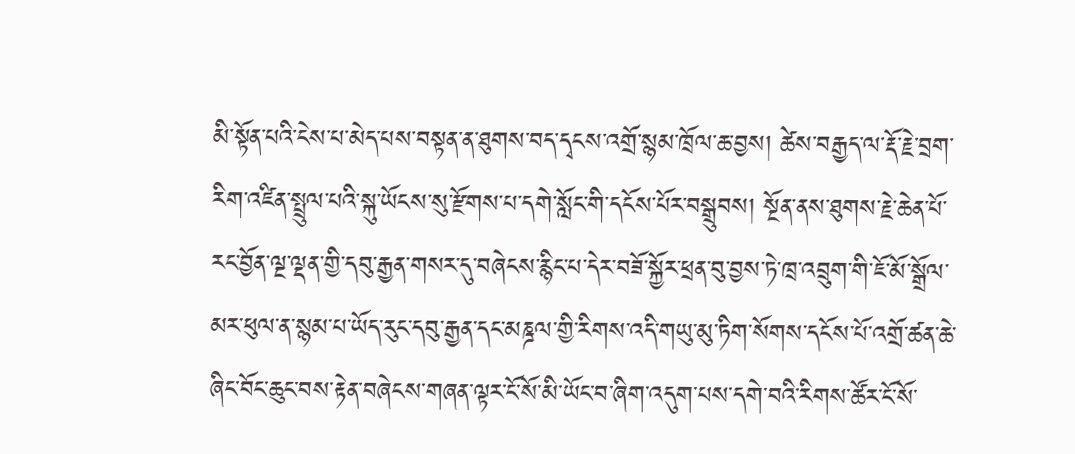མི་སྟོན་པའི་ངེས་པ་མེད་པས་བསྟན་ན་ཐུགས་བད་དྭངས་འགྲོ་སྙམ་ཁྲོལ་ཆ་བྱས། ཚེས་བརྒྱད་ལ་རྡོ་རྗེ་བྲག་རིག་འཛིན་སྤྲུལ་པའི་སྐུ་ཡོངས་སུ་རྫོགས་པ་དགེ་སློང་གི་དངོས་པོར་བསྒྲུབས། སྔོན་ནས་ཐུགས་རྗེ་ཆེན་པོ་རང་བྱོན་ལྔ་ལྡན་གྱི་དབུ་རྒྱན་གསར་དུ་བཞེངས་རྙིང་པ་དེར་བཟོ་སྐྱོར་ཕྲན་བུ་བྱས་ཏེ་ཁྲ་འབྲུག་གི་ཇོ་མོ་སྒྲོལ་མར་ཕུལ་ན་སྙམ་པ་ཡོད་རུང་དབུ་རྒྱན་དང་མཎྜལ་གྱི་རིགས་འདི་གཡུ་མུ་ཏིག་སོགས་དངོས་པོ་འགྲོ་ཚན་ཆེ་ཞིང་བོང་ཆུང་བས་རྟེན་བཞེངས་གཞན་ལྟར་ངོ་སོ་མི་ཡོང་བ་ཞིག་འདུག་པས་དགེ་བའི་རིགས་ཚོར་ངོ་སོ་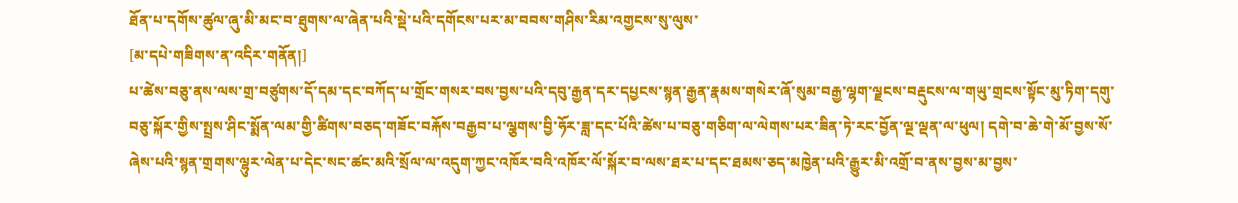ཐོན་པ་དགོས་ཚུལ་ཞུ་མི་མང་བ་ཐུགས་ལ་ཞེན་པའི་སྡེ་པའི་དགོངས་པར་མ་བབས་གཤིས་རིམ་འགྱངས་སུ་ལུས་
[མ་དཔེ་གཟིགས་ན་འདིར་གནོན།]
པ་ཚེས་བཅུ་ནས་ལས་གྲ་བཙུགས་དོ་དམ་དང་བཀོད་པ་གྲོང་གསར་བས་བྱས་པའི་དབུ་རྒྱན་དར་དཔྱངས་སྙན་རྒྱན་རྣམས་གསེར་ཞོ་སུམ་བརྒྱ་ལྷག་ལྗངས་བརྡུངས་ལ་གཡུ་གྲངས་སྟོང་མུ་ཏིག་དགུ་བཅུ་སྐོར་གྱིས་སྤྲས་ཤིང་སྨོན་ལམ་གྱི་ཚིགས་བཅད་གཟོང་བརྐོས་བརྒྱབ་པ་ལྕགས་བྱི་ཧོར་ཟླ་དང་པོའི་ཚེས་པ་བཅུ་གཅིག་ལ་ལེགས་པར་ཟིན་ཏེ་རང་བྱོན་ལྔ་ལྡན་ལ་ཕུལ། དགེ་བ་ཆེ་གེ་མོ་བྱས་སོ་ཞེས་པའི་སྙན་གྲགས་ལྷུར་ལེན་པ་དེང་སང་ཚང་མའི་སྲོལ་ལ་འདུག་ཀྱང་འཁོར་བའི་འཁོར་ལོ་སྐོར་བ་ལས་ཐར་པ་དང་ཐམས་ཅད་མཁྱེན་པའི་རྒྱུར་མི་འགྲོ་བ་ནས་བྱས་མ་བྱས་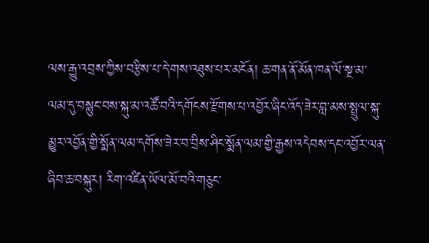ལས་རྒྱུ་འབྲས་ཀྱིས་བརྩིས་པ་དེ་གས་འཐུས་པར་མངོན། ཆ་གན་ནོ་མོན་ཁན་ལོ་སྔ་མ་ལམ་དུ་བསྙུང་བས་སྐུ་མ་འཚོ་བའི་དགོངས་རྫོགས་པ་འབྱོར་ཞིང་འོད་ཟེར་བླ་མས་སྤྲུལ་སྐུ་མྱུར་འབྱོན་གྱི་སྨོན་ལམ་དགོས་ཟེར་བ་བྲིས་ཤིང་སྨོན་ལམ་གྱི་རྒྱས་འདེབས་དང་འབྱོར་ལན་ཞིབ་ཆ་བསྐུར། རིག་འཛིན་ཡོལ་མོ་བའི་གཅུང་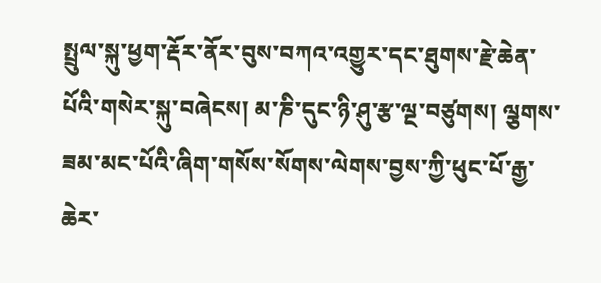སྤྲུལ་སྐུ་ཕྱག་རྡོར་ནོར་བུས་བཀའ་འགྱུར་དང་ཐུགས་རྗེ་ཆེན་པོའི་གསེར་སྐུ་བཞེངས། མ་ཎི་དུང་ཉི་ཤུ་རྩ་ལྔ་བཙུགས། ལྕགས་ཟམ་མང་པོའི་ཞིག་གསོས་སོགས་ལེགས་བྱས་ཀྱི་ཕུང་པོ་རྒྱ་ཆེར་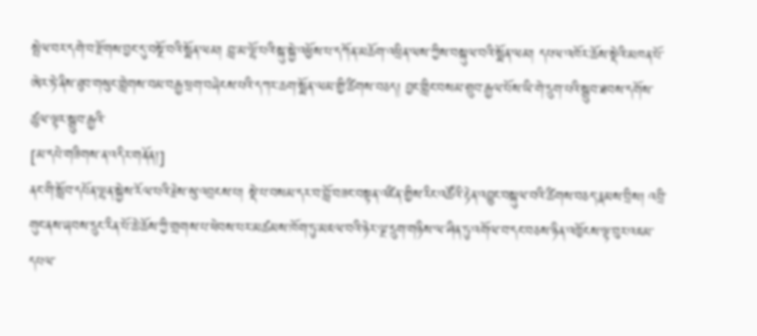སྤེལ་བར་དགེ་བ་རྫོགས་བྱང་དུ་བསྔོ་བའི་སྨོན་ལམ། བླ་མ་ལྷོ་པའི་སྐུ་སྐྱེ་འཕྱོས་པ་དཀོན་མཆོག་འཕྲིན་ལས་ཀྱིས་བསྐུལ་བའི་སྨོན་ལམ། དཔལ་འཁོར་ཆོས་སྡེའི་མཁན་པོ་ཨེར་ཏེ་ནིས་ཐུབ་གསུང་གླེགས་བམ་བརྒྱ་ཕྲག་བཞེངས་པའི་དཀར་ཆག་སྨོན་ལམ་གྱི་ཚིགས་བཅད། བྱང་གླིང་བསམ་གྲུབ་རྒྱལ་པོས་ཡི་གེ་དྲུག་པའི་སྒྲུབ་ཐབས་དགོས་ཚུལ་ལྟར་སྒྲུབ་རྒྱའི་
[མ་དཔེ་གཟིགས་ན་འདིར་གནོན།]
ནང་གི་སློབ་དཔོན་ལྷན་སྐྱེས་རོལ་པའི་རྗེས་སུ་འབྲངས་པ། སྡེ་པ་བསམ་དར་བ་བློ་བཟང་བསྟན་འཛིན་གྱིས་རིང་འཚོའི་རྟེན་འབྱུང་བསྐུལ་བའི་ཚིགས་བཅད་རྣམས་བྲིས། འབྲི་གུང་ནས་ཞབས་དྲུང་རིན་པོ་ཆེ་ཆོས་ཀྱི་གྲགས་པ་ཕེབས་པར་མཚམས་ཁོག་ཏུ་མཇལ་བའི་ཉེར་ལྔ་དྲུག་གཉིས་ལ་ཤིན་ཏུ་འགོལ་བ་དང་བཅས་ཉིན་འཁྱོངས་ལྟ་བུར་འཇམ་དཔལ་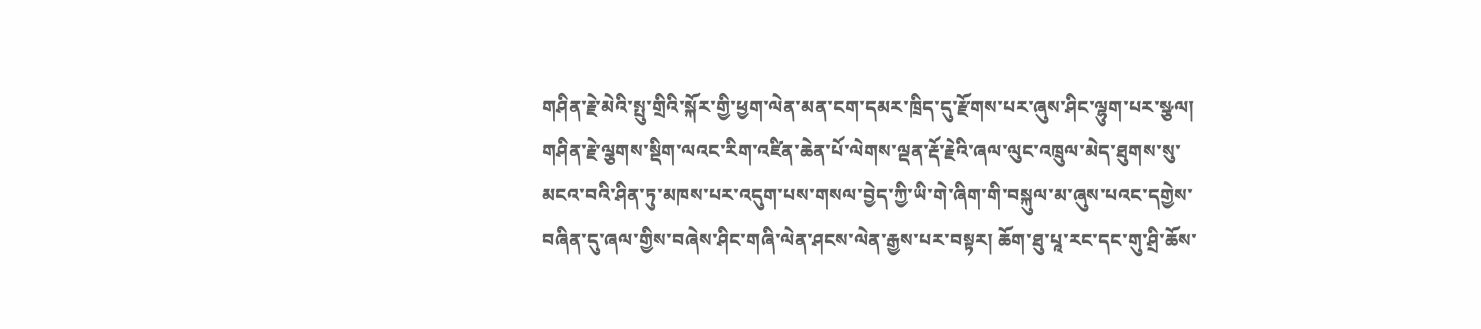གཤིན་རྗེ་མེའི་སྤུ་གྲིའི་སྐོར་གྱི་ཕྱག་ལེན་མན་ངག་དམར་ཁྲིད་དུ་རྫོགས་པར་ཞུས་ཤིང་ལྷུག་པར་སྩལ། གཤིན་རྗེ་ལྕགས་སྡིག་ལའང་རིག་འཛིན་ཆེན་པོ་ལེགས་ལྡན་རྡོ་རྗེའི་ཞལ་ལུང་འཁྲུལ་མེད་ཐུགས་སུ་མངའ་བའི་ཤིན་ཏུ་མཁས་པར་འདུག་པས་གསལ་བྱེད་ཀྱི་ཡི་གེ་ཞིག་གི་བསྐུལ་མ་ཞུས་པའང་དགྱེས་བཞིན་དུ་ཞལ་གྱིས་བཞེས་ཤིང་གཞི་ལེན་ཤངས་ལེན་རྒྱས་པར་བསྟར། ཆོག་ཐུ་པཱ་རང་དང་གུ་ཤྲི་ཆོས་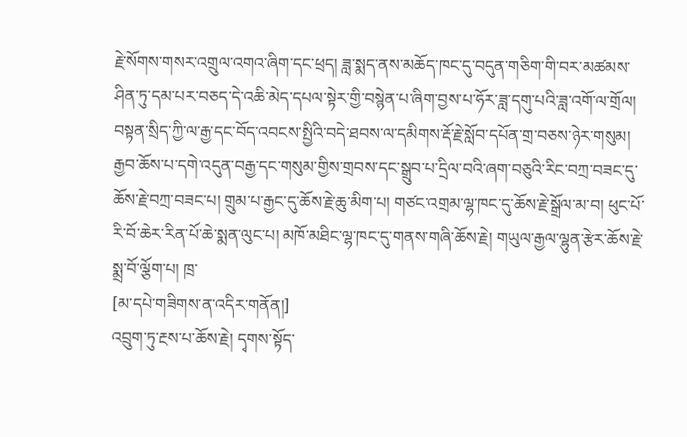རྗེ་སོགས་གསར་འགྲུལ་འགའ་ཞིག་དང་ཕྲད། ཟླ་སྨད་ནས་མཆོད་ཁང་དུ་བདུན་གཅིག་གི་བར་མཚམས་ཤིན་ཏུ་དམ་པར་བཅད་དེ་འཆི་མེད་དཔལ་སྟེར་གྱི་བསྙེན་པ་ཞིག་བྱས་པ་ཧོར་ཟླ་དགུ་པའི་ཟླ་འགོ་ལ་གྲོལ། བསྟན་སྲིད་ཀྱི་ལ་རྒྱ་དང་བོད་འབངས་སྤྱིའི་བདེ་ཐབས་ལ་དམིགས་རྡོ་རྗེ་སློབ་དཔོན་གྲ་བཅས་ཉེར་གསུམ། རྒྱབ་ཆོས་པ་དགེ་འདུན་བརྒྱ་དང་གསུམ་གྱིས་གྲབས་དང་སྒྲུབ་པ་དྲིལ་བའི་ཞག་བཅུའི་རིང་བཀྲ་བཟང་དུ་ཆོས་རྗེ་བཀྲ་བཟང་པ། གྲུམ་པ་རྒྱང་དུ་ཆོས་རྗེ་ཆུ་མིག་པ། གཙང་འགྲམ་ལྷ་ཁང་དུ་ཆོས་རྗེ་སྒྲོལ་མ་བ། ཕུང་པོ་རི་བོ་ཆེར་རིན་པོ་ཆེ་སྨན་ལུང་པ། མཁོ་མཐིང་ལྷ་ཁང་དུ་གནས་གཞི་ཆོས་རྗེ། གཡུལ་རྒྱལ་ལྷུན་རྩེར་ཆོས་རྗེ་སྨྲ་བོ་ལྕོག་པ། ཁྲ་
[མ་དཔེ་གཟིགས་ན་འདིར་གནོན།]
འབྲུག་ཏུ་རྔས་པ་ཆོས་རྗེ། དྭགས་སྟོད་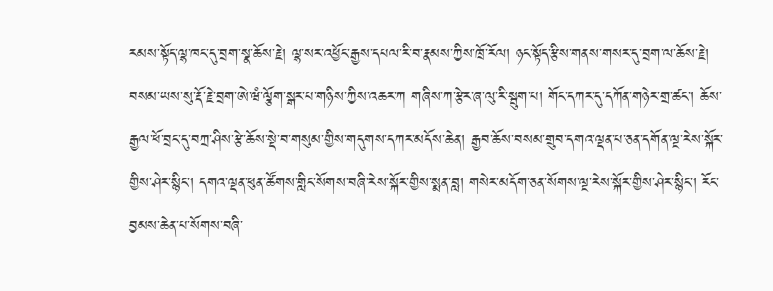རམས་སྟོད་ལྷ་ཁང་དུ་བྲག་སྣ་ཆོས་རྗེ། ལྷ་སར་འཕྱོང་རྒྱས་དཔལ་རི་བ་རྣམས་ཀྱིས་ཁྲོ་རོལ། ཉང་སྟོད་རྩིས་གནས་གསར་དུ་བྲག་ལ་ཆོས་རྗེ། བསམ་ཡས་སུ་རྡོ་རྗེ་བྲག་ཨེ་ཝཾ་ལྕོག་སྒར་པ་གཉིས་ཀྱིས་འཆར་ཀ གཞིས་ཀ་རྩེར་ཞ་ལུ་རི་སྦུག་པ། གོང་དཀར་དུ་དཀོན་གཉེར་གྲ་ཚང་། ཆོས་རྒྱལ་ཕོ་བྲང་དུ་བཀྲ་ཤིས་རྩེ་ཆོས་སྡེ་བ་གསུམ་གྱིས་གདུགས་དཀར་མདོས་ཆེན། རྒྱབ་ཆོས་བསམ་གྲུབ་དགའ་ལྡན་པ་ཅན་དགོན་ལྔ་རེས་སྐོར་གྱིས་ཤེར་སྙིང་། དགའ་ལྡན་ཕུན་ཚོགས་གླིང་སོགས་བཞི་རེས་སྐོར་གྱིས་སྨན་བླ། གསེར་མདོག་ཅན་སོགས་ལྔ་རེས་སྐོར་གྱིས་ཤེར་སྙིང་། རོང་བྱམས་ཆེན་པ་སོགས་བཞི་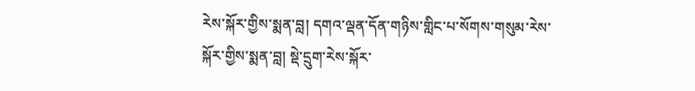རེས་སྐོར་གྱིས་སྨན་བླ། དགའ་ལྡན་དོན་གཉིས་གླིང་པ་སོགས་གསུམ་རེས་སྐོར་གྱིས་སྨན་བླ། སྡེ་དྲུག་རེས་སྐོར་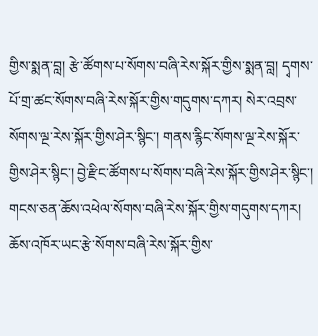གྱིས་སྨན་བླ། རྩེ་ཚོགས་པ་སོགས་བཞི་རེས་སྐོར་གྱིས་སྨན་བླ། དྭགས་པོ་གྲ་ཚང་སོགས་བཞི་རེས་སྐོར་གྱིས་གདུགས་དཀར། སེར་འབྲས་སོགས་ལྔ་རེས་སྐོར་གྱིས་ཤེར་སྙིང་། གནས་རྙིང་སོགས་ལྔ་རེས་སྐོར་གྱིས་ཤེར་སྙིང་། བྱེ་རྫིང་ཚོགས་པ་སོགས་བཞི་རེས་སྐོར་གྱིས་ཤེར་སྙིང་། གངས་ཅན་ཆོས་འཕེལ་སོགས་བཞི་རེས་སྐོར་གྱིས་གདུགས་དཀར། ཆོས་འཁོར་ཡང་རྩེ་སོགས་བཞི་རེས་སྐོར་གྱིས་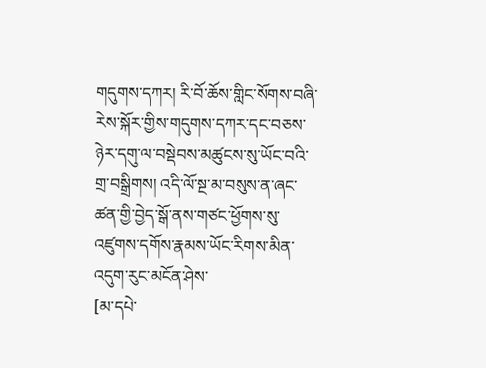གདུགས་དཀར། རི་བོ་ཆོས་གླིང་སོགས་བཞི་རེས་སྐོར་གྱིས་གདུགས་དཀར་དང་བཅས་ཉེར་དགུ་ལ་བསྡེབས་མཚུངས་སུ་ཡོང་བའི་གྲ་བསྒྲིགས། འདི་ལོ་སྔ་མ་བསུས་ན་ཞང་ཚན་གྱི་བྱེད་སྒོ་ནས་གཙང་ཕྱོགས་སུ་འཛུགས་དགོས་རྣམས་ཡོང་རིགས་མིན་འདུག་རུང་མངོན་ཤེས་
[མ་དཔེ་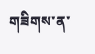གཟིགས་ན་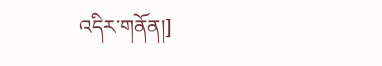འདིར་གནོན།]